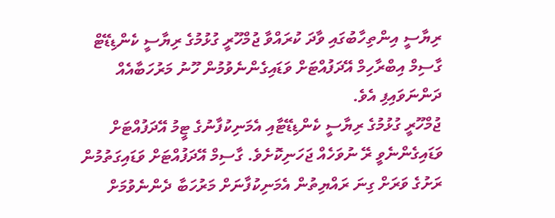ރިޔާސީ އިންތިހާބުގައި ވާދަ ކުރައްވާ ޖުމްހޫރީ ގުޅުމުގެ ރިޔާސީ ކެންޑިޑޭޓް ގާސިމް އިބްރާހިމް އޭދަފުއްޓަށް ވަޑައިގެންނެވުމުން ހޫނު މަރުހަބާއެއް ދަންނަވައިފި އެވެ.
ޖުމްހޫރީ ގުޅުމުގެ ރިޔާސީ ކެންޑިޑޭޓާއި އެމަނިކުފާނުގެ ޓީމު އޭދަފުއްޓަށް ވަޑައިގެންނެވީ ރޭ ނުވަހެއް ޖަހަނިކޮށެވެ. ގާސިމް އޭދަފުއްޓަށް ވަޑައިގަތުމުން ރަށުގެ ވަރަށް ގިނަ ރައްޔިތުން އެމަނިކުފާނަށް މަރުހަބާ ދެންނެވުމަށް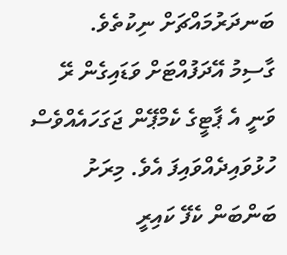ބަނދަރުމައްޗަށް ނިކުތެވެ.
ގާސިމު އޭދަފުއްޓަށް ވަޑައިގެން ރޭ ވަނީ އެ ޕާޓީގެ ކެމްޕޭން ޖަގަހައެއްވެސް ހުޅުވައިދެއްވައިފަ އެވެ. މިރަށު ބަންބަން ކެފޭ ކައިރީ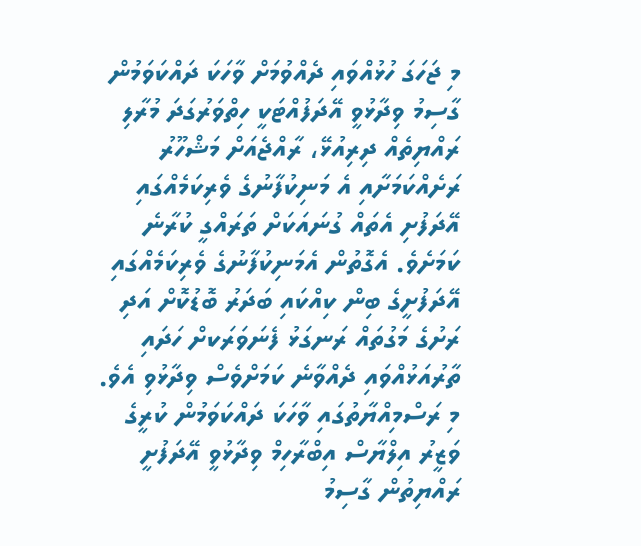މި ޖަހަގަ ހުޅުއްވައި ދެއްވުމަށް ވާހަކަ ދައްކަވަމުން ގާސިމު ވިދާޅުވީ އޭދަފުއްޓަކީ ހިތްވަރުގަދަ މުރާލި ރައްޔިތެއް ދިރިއުޅޭ، ރާއްޖެއަށް މަޝްހޫރު ރަށެއްކަމަށާއި އެ މަނިކުފާނުގެ ވެރިކަމެއްގައި އޭދަފުށި އެތައް ގުނައަކަށް ތަރައްގީ ކުރާނެ ކަމަށެވެ. އެގޮތުން އެމަނިކުފާނުގެ ވެރިކަމެއްގައި އޭދަފުށީގެ ބިން ކިއްކައި ބަދަރު ބޮޑުކޮށް އަދި ރަށުގެ މަގުތައް ރަނގަޅު ފެނަވަރަކށް ހަދައި ތާރުއަޅުއްވައި ދެއްވާނެ ކަމަށްވެސް ވިދާޅުވި އެވެ.
މި ރަސްމިއްޔާތުގައި ވާހަކަ ދައްކަވަމުން ކުރީގެ ވަޒީރު އިލްޔާސް އިބްރާހިމް ވިދާޅުވީ އޭދަފުށީ ރައްޔިތުން ގާސިމު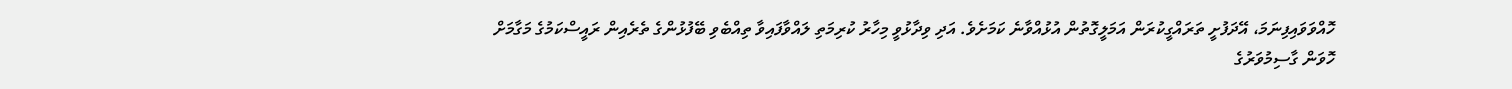ހޮއްވަވައިފިނަމަ، އޭދަފުށީ ތަރައްގީކުރަން އަމަލީގޮތުން އުޅުއްވާނެ ކަމަށެވެ. އަދި ވިދާޅުވީ މިހާރު ކުރިމަތި ލައްވާފައިވާ ތިއްބެވި ބޭފުޅުންގެ ތެރެއިން ރައީސްކަމުގެ މަގާމަށް ހޮވަން ގާސިމުވަރުގެ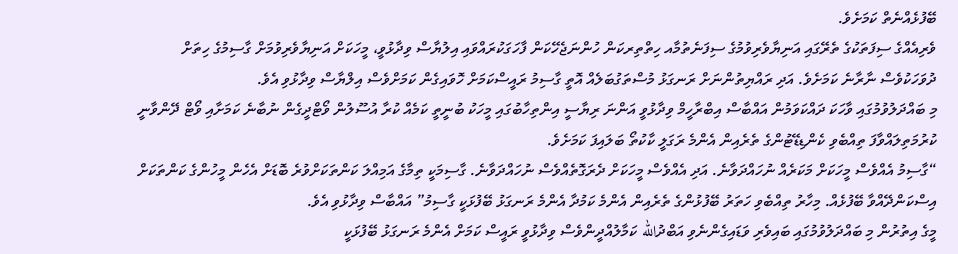ބޭފުޅެއްނެތް ކަމަށެވެ.
ވެރިއެއްގެ ސިފަތަކުގެ ތެރޭގައި އަނިޔާވެރިވުމުގެ ސިފަނެތުމާއ ހިތްތިރކަން ހުންނަޖެހޭކަން ފާހަގަކުރައްވައި އިލުޔާސް ވިދާޅުވީ، މީހަކަށް އަނިޔާވެރިވުމަށް ގާސިމުގެ ހިތަށް ދުވަހަކުވެސް ނާރާނެ ކަމަށެވެ. އަދި ރައްޔިތުންނަށް ރަނގަޅު މުސްތަގުބަލެއް އޮތީ ގާސިމު ރައީސްކަމަށް ހޮވައިގެން ކަމަށްވެސް އިލްޔާސް ވިދާޅުވި އެވެ.
މި ބައްދަލުވުމުގައި ވާހަކަ ދައްކަވަމުން އައްބާސް އިބްރާހީމް ވިދާޅުވީ އަންނަ ރިޔާސީ އިންތިހާބުގައި މީހަކު ބުނީތީ ކަމެއް ކުރާ އުސޫލުން ވޯޓްދީގެން ނުބާނެ ކަމަށާއި ވޯޓް ދޭންވާނީ ކުރުމަތިލައްވާފަ ތިއްބެވި ކެންޑިޑޭޓުންގެ ތެރެއިން އެންމެ ރަގަލީ ކާކުތޯ ބަލައިފަ ކަމަށެވެ.
“ގާސިމު އެއްވެސް މީހަކަށް މަކަރެއް ނުހައްދަވާނެ. އަދި އެއްވެސް މީހަކަށް ދެރަގޮތެއްވެސް ނުހައްދަވާނެ. ގާސިމަކީ ތިމާގެ އަމިއްލަ ކަންތަކަށްވުރެ ބޮޑަށް އެހެން މީހުންގެ ކަންތަކަށް އިސްކަންދޭއްވާ ބޭފުޅެއް. މިހާރު ތިއްބެވި ހަތަރު ބޭފުޅުންގެ ތެރެއިން އެންމެ ކަމުދާ އެންމެ ރަނގަޅު ބޭފުޅަކީ ގާސިމު” އައްބާސް ވިދާޅުވި އެވެ.
މީގެ އިތުރުން މި ބައްދަލުވުމުގައި ބައިވެރި ވަޑައިގެންނެވި އަބްދުالله ކަމާލުއްދީންވެސް ވިދާޅުވީ ރައީސް ކަމަށް އެންމެ ރަނގަޅު ބޭފުޅަކީ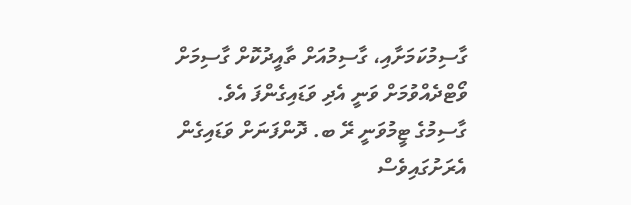ގާސިމުކަމަށާއި، ގާސިމުއަށް ތާއީދުކޮށް ގާސިމަށް ވޯޓްދެއްވުމަށް ވަނީ އެދި ވަޑައިގެންފަ އެވެ.
ގާސިމުގެ ޓީމުވަނީ ރޭ ބ. ދޮންފަނަށް ވަޑައިގެން އެރަށުގައިވެސް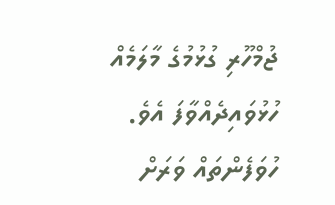ޖުމްހޫރި ގުޅުމުގެ މާލަމެއް ހުޅުވައިދެއްވާފަ އެވެ.
ހުވަފެންތައް ވަރަށް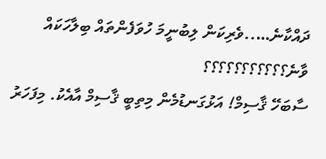ދައްކާނެ…..ވެރިކަން ލިބުނީމަ ހުވަފެންތައް ބިލާހަކައް ވާނެ؟؟؟؟؟؟؟؟؟؟؟
ސާބަހޭ ޤާސިމް! އަޅުގަނޑުމެން މިތިބީ ޤާސިމް އާއެކު. މިފަހަރު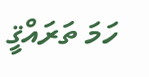ހަމަ ތަރައްޤީ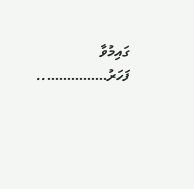ގައިމުވާ ފަހަރު……………..